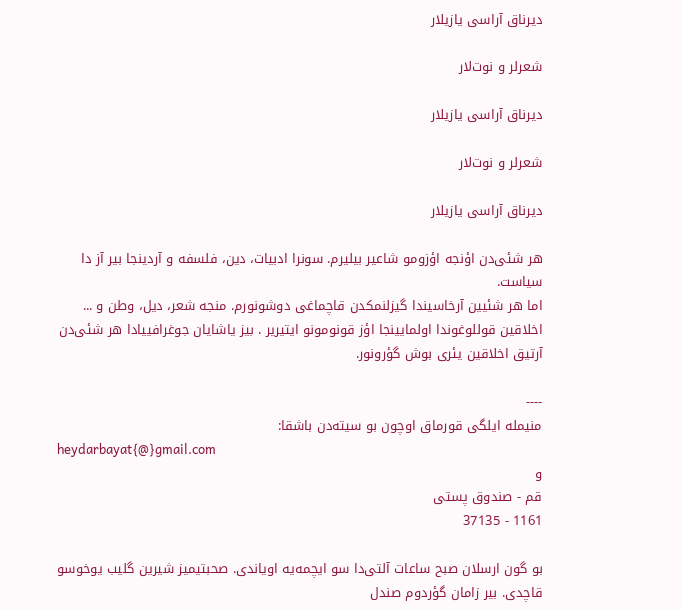دیرناق آراسی یازیلار

شعرلر و نوت‌لار

دیرناق آراسی یازیلار

شعرلر و نوت‌لار

دیرناق آراسی یازیلار

هر شئی‌دن اؤنجه اؤزومو شاعیر بیلیرم. سونرا ادبیات، دین، فلسفه و آردینجا بیر آز دا سیاست.
اما هر شئیین آرخاسیندا گیزلنمکدن قاچماغی دوشونورم. منجه شعر، دیل، وطن و ... اخلاقین قوللوغوندا اولمایینجا اؤز قونومونو ایتیریر . بیز یاشایان جوغرافییادا هر شئی‌دن آرتیق اخلاقین یئری بوش گؤرونور.

----
منیمله ایلگی قورماق اوچون بو سیته‌دن باشقا:
heydarbayat{@}gmail.com
و
قم - صندوق پستی
1161 - 37135

بو گون ارسلان صبح ساعات آلتی‌دا سو ایچمه‌یه اویاندی. صحبتیمیز شیرین گلیب یوخوسو قاچدی. بیر زامان گؤردوم صندل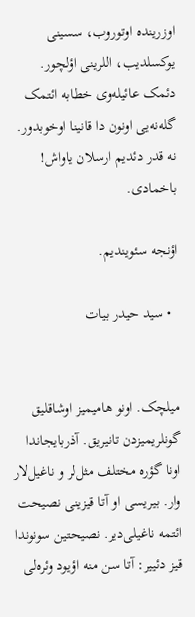اوزرینده اوتوروب، سسینی یوکسلدیب، اللرینی اؤلچور. دئمک عائیله‌وی خطابه ائتمک گله‌نه‌یی اونون دا قانینا اوخوبدور. نه قدر دئدیم ارسلان یاواش! باخمادی.

اؤنجه سئویندیم.

  • سید حیدر بیات


میلچک. اونو هامیمیز اوشاقلیق گونلریمیزدن تانیریق. آذربایجاندا اونا گؤره مختلف مثل‌لر و ناغیل‌لار وار. بیریسی او آتا قیزینی نصیحت ائتمه‌ ناغیلی‌دیر. نصیحتین سونوندا قیز دئییر: آتا سن منه اؤیود وئره‌لی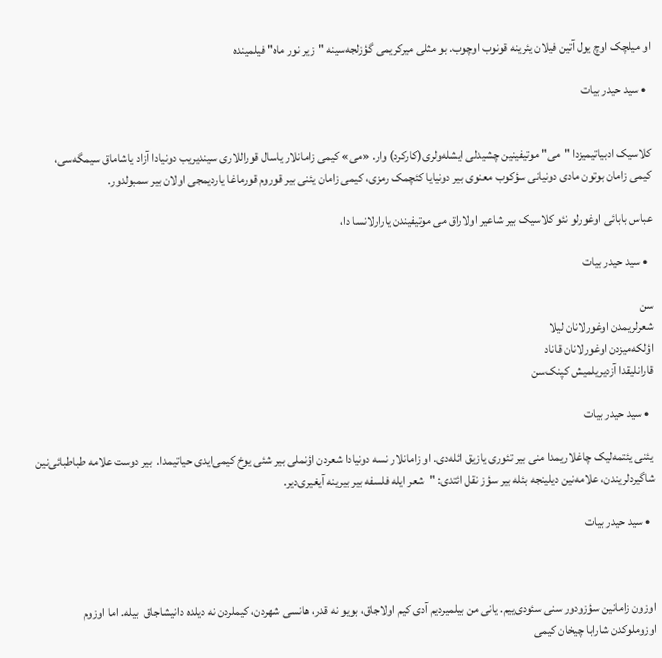او میلچک اوچ یول آتین فیلان یئرینه قونوب اوچوب. بو مثلی میرکریمی گؤزلجه‌سینه "زیر نور ماه" فیلمینده

  • سید حیدر بیات


کلاسیک ادبیاتیمیزدا "می" موتیفینین چشیدلی ایشله‌ولری(کارکرد) وار. «می» کیمی زامانلار یاسال قوراللاری سیندیریب دونیادا آزاد یاشاماق سیمگه‌سی، کیمی زامان بوتون مادی دونیانی سؤکوب معنوی بیر دونیایا کئچمک رمزی‌، کیمی زامان یئنی بیر قوروم قورماغا یاردیمجی اولان بیر سمبولدور.

عباس بابائی اوغورلو نئو کلاسیک بیر شاعیر اولاراق می موتیفیندن یارارلانسا دا،

  • سید حیدر بیات

سن
شعرلریمدن اوغورلانان لیلا
اؤلکه‌میزدن اوغورلانان قاناد
قارانلیقدا آزدیریلمیش کپنک‌سن

  • سید حیدر بیات

 یئنی یئتمه‌لیک چاغلاریمدا منی بیر تئوری یازیق ائله‌دی. او زامانلار نسه دونیادا شعردن اؤنملی بیر شئی یوخ کیمی‌ایدی حیاتیمدا.  بیر دوست علامه‌ طباطبائی‌نین شاگیردلریندن، علامه‌نین دیلینجه بئله بیر سؤز نقل ائتدی: "شعر ایله فلسفه بیر بیرینه آیغیری‌دیر.

  • سید حیدر بیات



اوزون زامانین سؤزودور سنی سئودی‌ییم. یانی من بیلمیردیم آدی کیم اولاجاق، بویو نه قدر، هانسی شهردن، کیملردن نه دیلده دانیشاجاق  بیله. اما اوزوم اوزوملوکدن شارابا چیخان کیمی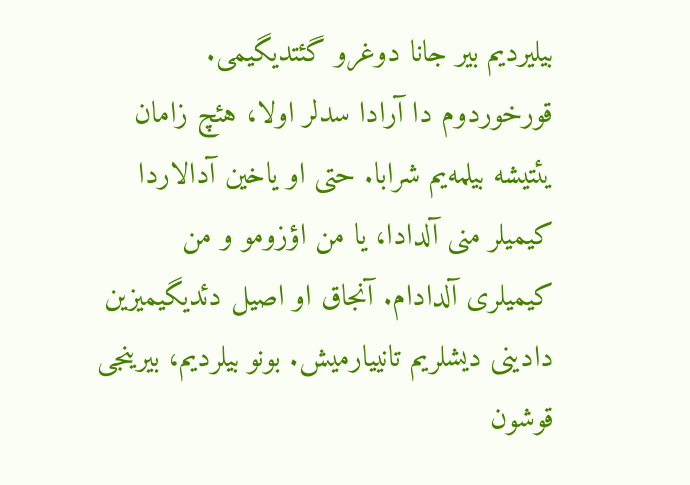بیلیردیم بیر جانا دوغرو گئتدیگیمی. قورخوردوم دا آرادا سدلر اولا، هئچ زامان یئتیشه بیلمه‌یم شرابا. حتی او یاخین آدالاردا کیمیلر منی آلدادا، یا من اؤزومو و من کیمیلری آلدادام. آنجاق او اصیل دئدیگیمیزین دادینی دیشلریم تانییارمیش. بونو بیلردیم، بیرینجی قوشون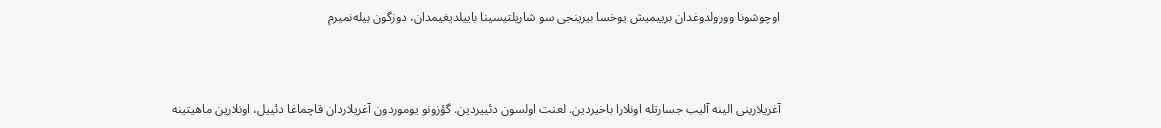اوچوشونا وورولدوغدان برییمیش یوخسا بیرینجی سو شاریلتیسینا باییلدیغیمدان، دوزگون بیله‌نمیرم



آغریلارینی الینه آلیب جسارتله اونلارا باخیردین. لعنت اولسون دئییردین. گؤزونو یوموردون آغریلاردان قاچماغا دئییل، ‌اونلارین ماهیتینه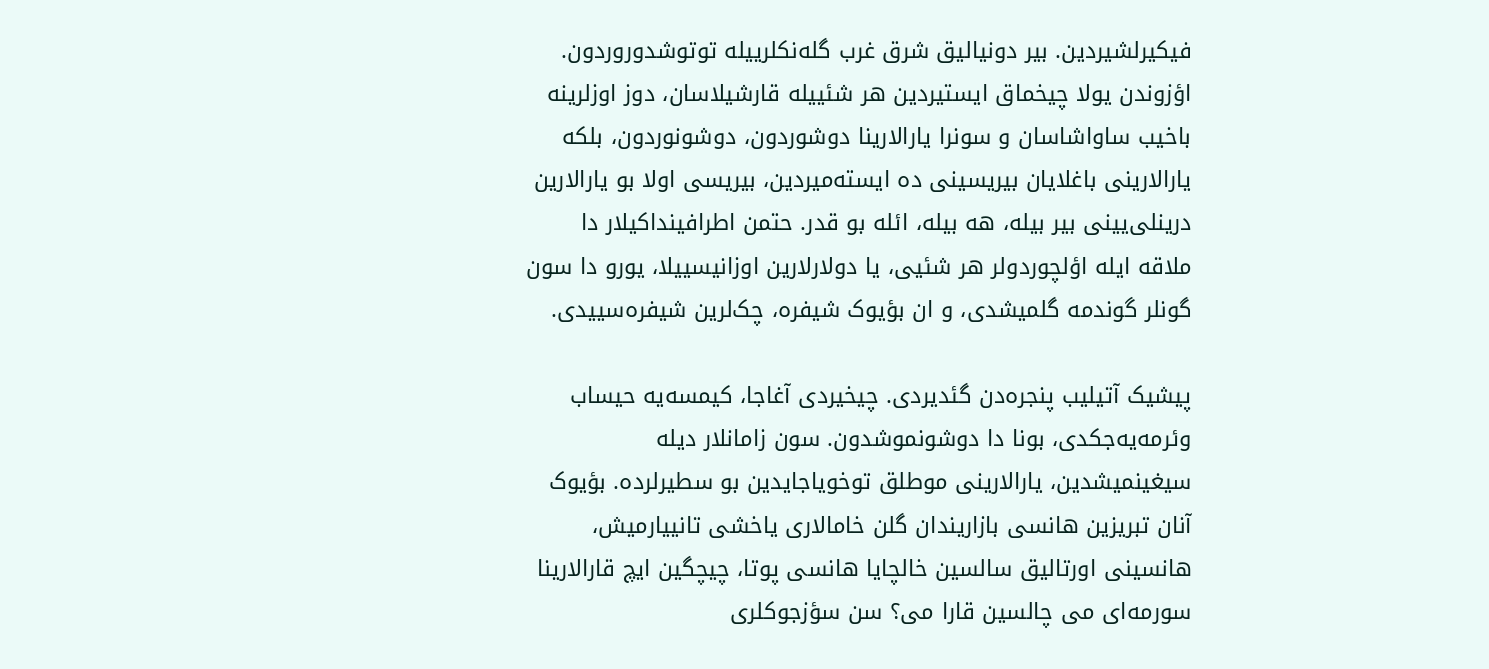فیکیرلشیردین. بیر دونیالیق شرق غرب گله‌نکلرییله توتوشدوروردون. اؤزوندن یولا چیخماق ایستیردین هر شئییله قارشیلاسان، دوز اوزلرینه باخیب ساواشاسان و سونرا یارالارینا دوشوردون، دوشونوردون، بلکه یارالارینی باغلایان بیریسینی ده ایسته‌میردین، بیریسی اولا بو یارالارین درینلی‌یینی بیر بیله،‌ هه بیله، ائله بو قدر. حتمن اطرافینداکیلار دا ملاقه ایله اؤلچوردولر هر شئیی،‌ یا دولارلارین اوزانیسییلا، یورو دا سون گونلر گوندمه گلمیشدی، و ان بؤیوک شیفره، چک‌لرین شیفره‌سییدی.

پیشیک آتیلیب پنجره‌دن گئدیردی. چیخیردی آغاجا، کیمسه‌یه حیساب وئرمه‌یه‌جکدی، بونا دا دوشونموشدون. سون زامانلار دیله سیغینمیشدین، یارالارینی موطلق توخویاجایدین بو سطیرلرده. بؤیوک آنان تبریزین هانسی بازاریندان گلن خامالاری یاخشی تانییارمیش، هانسینی اورتالیق سالسین خالچایا هانسی پوتا، چیچگین ایچ قارالارینا سورمه‌ای‌ می چالسین قارا می؟ سن سؤزجوکلری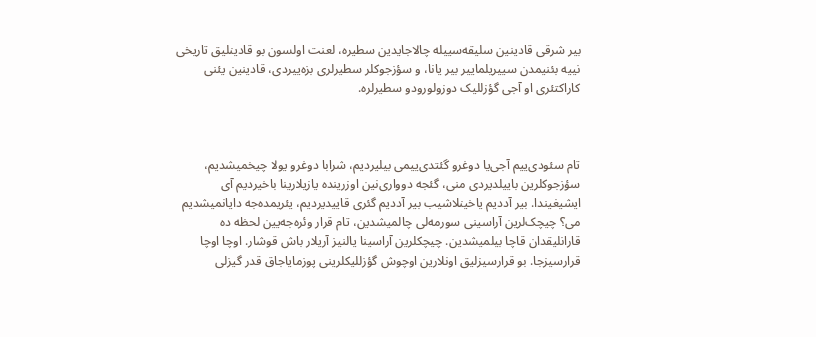بیر شرقی قادینین سلیقه‌سییله چالاجایدین سطیره،‌ لعنت اولسون بو قادینلیق تاریخی نییه بئنیمدن سییریلماییر بیر یانا، و سؤزجوکلر سطیرلری بزه‌ییردی، قادینین یئنی کاراکتئری او آجی گؤزللیک دوزولورودو سطیرلره.



تام سئودی‌ییم آجی‌یا دوغرو گئتدی‌ییمی بیلیردیم، شرابا دوغرو یولا چیخمیشدیم، سؤزجوکلرین باییلدیردی منی، گئجه دوواری‌نین اوزرینده یازیلارینا باخیردیم آی ایشیغیندا. بیر آددیم یاخینلاشیب بیر آددیم گئری قاییدیردیم، یئریمده‌جه دایانمیشدیم می؟ چیچک‌لرین آراسینی سورمه‌لی چالمیشدین، تام قرار وئره‌جه‌یین لحظه ده قارانلیقدان قاچا بیلمیشدین. چیچکلرین آراسینا یالنیز آریلار باش قوشار. اوچا اوچا قرارسیزجا. بو قرارسیزلیق اونلارین اوچوش گؤزللیکلرینی پوزمایاجاق قدر گیزلی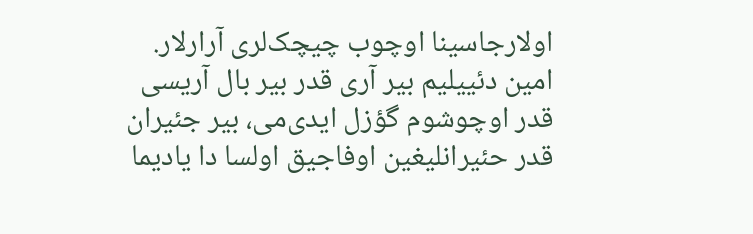اولارجاسینا اوچوب چیچک‌لری آرارلار. امین دئییلیم بیر آری قدر بیر بال آریسی قدر اوچوشوم گؤزل ایدی‌می، بیر جئیران قدر حئیرانلیغین اوفاجیق اولسا دا یادیما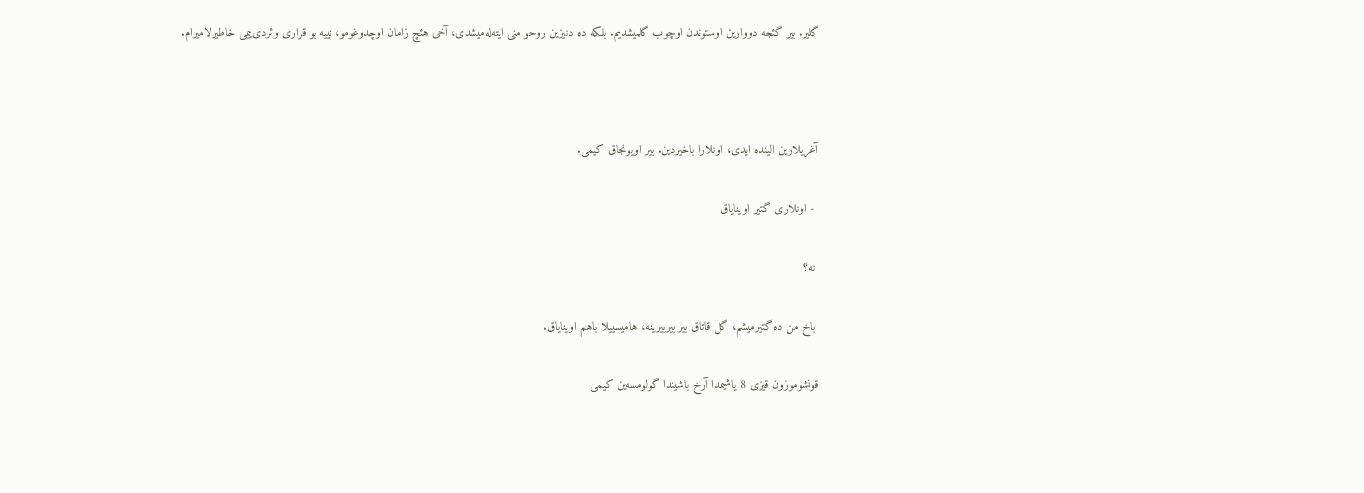گلیر. بیر گئجه دووارین اوستوندن اوچوب گلمیشدیم. بلکه ده دنیزین روحو منی ایته‌له‌میشدی، آخی هئچ زامان اوچدوغومو، نییه بو قراری وئردی‌ییمی خاطیرلامیرام.



آغریلارین الینده ایدی، اونلارا باخیردین. بیر اویونجاق کیمی.

 - اونلاری گتیر اوینایاق

 نه؟

 باخ من ده گتیرمیشم، گل قاتاق بیر بیربیرینه، هامیسییلا باهم اوینایاق.

قونشوموزون قیزی 8 یاشیمدا آرخ باشیندا گولومسه‌ین کیمی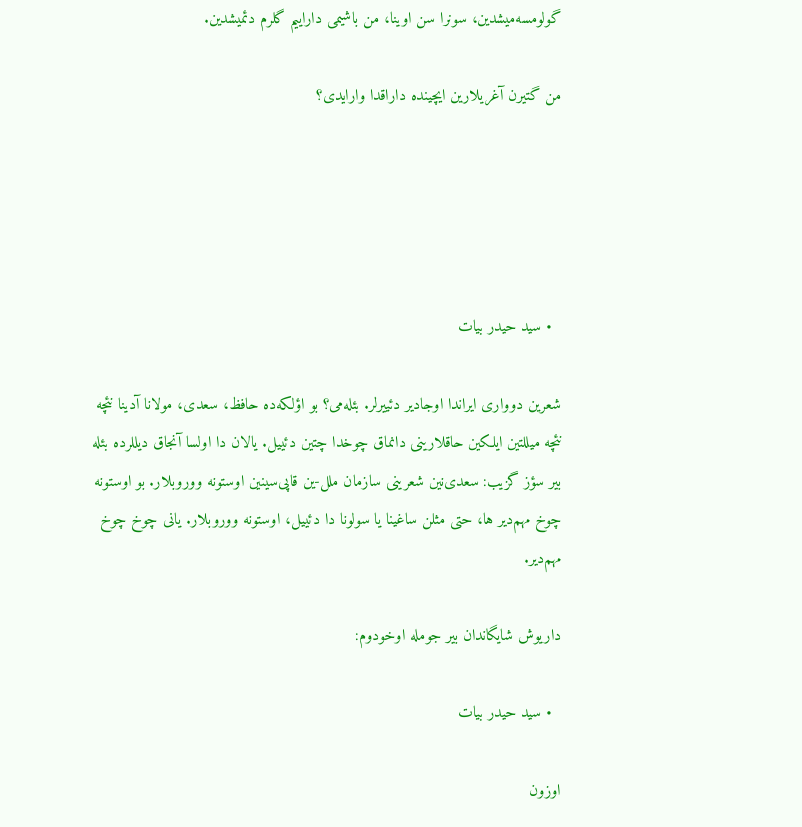گولومسه‌میشدین، سونرا سن اوینا، من باشیمی داراییم گلرم دئمیشدین.

من گتیرن آغریلارین ایچینده داراقدا وارایدی؟





  • سید حیدر بیات

شعرین دوواری ایراندا اوجادیر دئییرلر. بئله‌می؟ بو اؤلکه‌ده حافظ، سعدی، مولانا آدینا نئچه نئچه میللتین ایلکین حاقلارینی دانماق چوخدا چتین دئییل. یالان دا اولسا آنجاق دیللرده بئله بیر سؤز گزیب: سعدی‌نین شعرینی سازمان ملل-ین قاپی‌سینین اوستونه ووروبلار. بو اوستونه چوخ مهم‌دیر ها، حتی مثلن ساغینا یا سولونا دا دئییل، اوستونه ووروبلار. یانی چوخ چوخ مهم‌دیر.

داریوش شایگاندان بیر جومله اوخودوم:

  • سید حیدر بیات

اوزون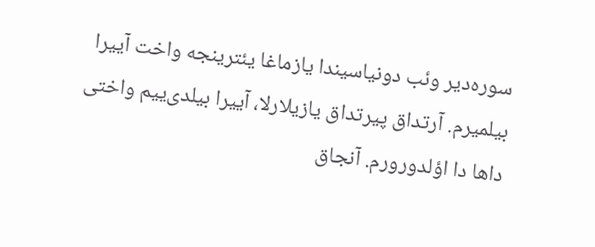سوره‌دیر وئب دونیاسیندا یازماغا یئترینجه واخت آییرا بیلمیرم. آرتداق پیرتداق یازیلارلا، آییرا بیلدی‌ییم واختی داها دا اؤلدورورم. آنجاق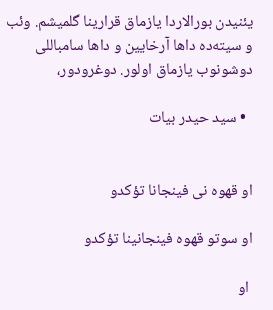یئنیدن بورالاردا یازماق قرارینا گلمیشم. وئب و سیته‌ده داها آرخایین و داها سامباللی دوشونوب یازماق اولور. دوغرودور،

  • سید حیدر بیات


او قهوه نی فینجانا تؤکدو

او سوتو قهوه فینجانینا تؤکدو

 او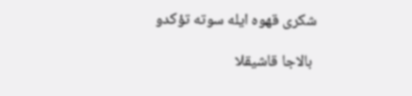شکری قهوه ایله سوته تؤکدو

 بالاجا قاشیقلا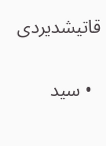قاتیشدیردی

  • سید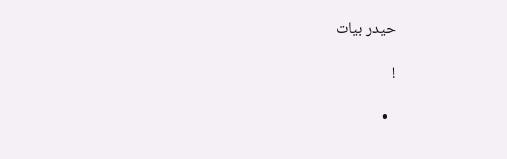حیدر بیات

!

  •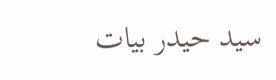سید حیدر بیات